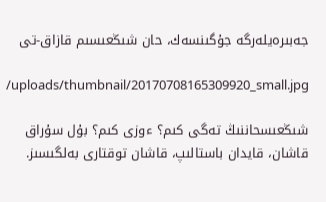جەبىرەيلەرگە جۇگىنسەك، حان شىڭعىسىم قازاق-تى

/uploads/thumbnail/20170708165309920_small.jpg

شىڭعىسحاننىڭ تەگى كىم؟ ءوزى كىم؟ بۇل سۇراق قاشان، قايدان باستالىپ، قاشان توقتارى بەلگىسىز.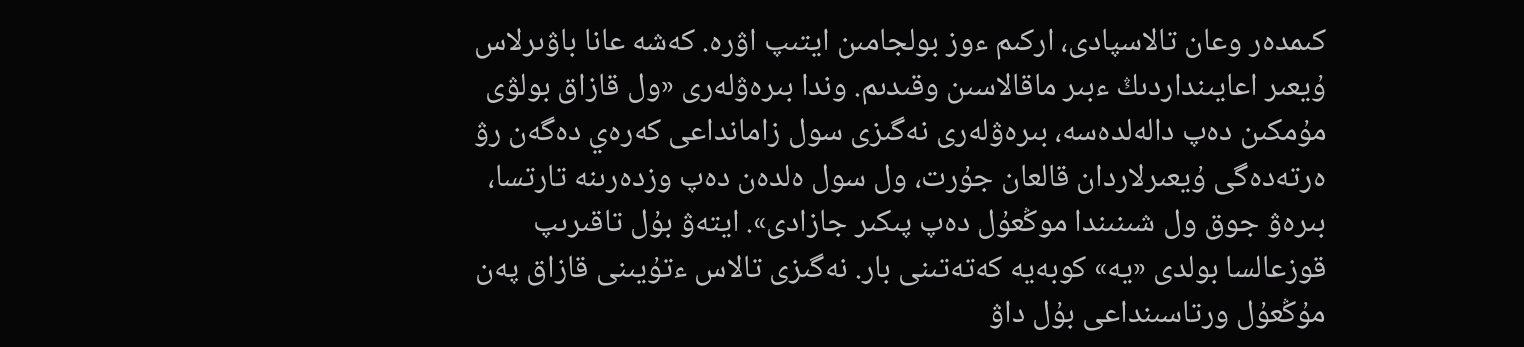كىمدەر وعان تالاسپادى، اركىم ءوز بولجامىن ايتىپ اۋرە. كەشە عانا باۋىرلاس ۇيعىر اعايىنداردىڭ ءبىر ماقالاسىن وقىدىم. وندا بىرەۋلەرى «ول قازاق بولۋى مۇمكىن دەپ دالەلدەسە، بىرەۋلەرى نەگىزى سول زامانداعى كەرەي دەگەن رۋ ەرتەدەگى ۇيعىرلاردان قالعان جۇرت، ول سول ەلدەن دەپ وزدەرىنە تارتسا، بىرەۋ جوق ول شىنىندا موڭعۇل دەپ پىكىر جازادى». ايتەۋ بۇل تاقىرىپ قوزعالسا بولدى «يە» كوبەيە كەتەتىنى بار. نەگىزى تالاس ءتۇيىنى قازاق پەن مۇڭعۇل ورتاسىنداعى بۇل داۋ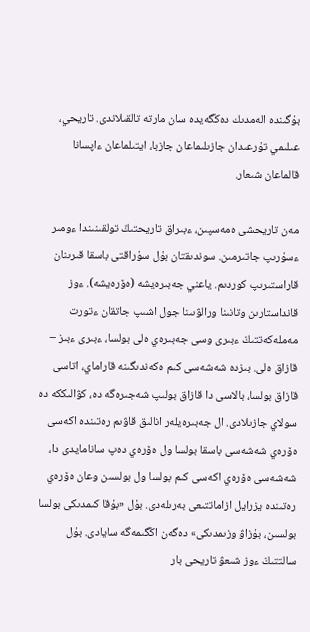بۇگىندە الەمدىك دەڭگەيدە سان مارتە تالقىلاندى. تاريحي، عىلىمي تۇرعىدان جازىلىماعان جازبا، ايتىلماعان ءاپسانا قالماعان شىعار.

مەن تاريحشى ەمەسپىن، ءبىراق تاريحتىڭ تولقىنىندا ءومىر ءسۇرىپ جاتىرمىن. سوندىقتان بۇل سۇراقتى باسقا قىرىنان قاراستىرىپ كوردىم. ياعني جەبىرەيشە (ەۆرەيشە). ءوز قانداستارىن وتانىنا ورالۋىىنا جول اشىپ جاتقان ءتورت مەملەكەتتىڭ ءبىرى وسى جەبىرەي ەلى بولسا، ءبىرى ءبىز – قازاق ەلى. بىزدە شەشەسى كىم ەكەندىگىنە قاراماي، اتاسى قازاق بولسا، بالاسى دا قازاق بولىپ شەجىرەگە دە، كۋالىككە دە سولاي جازىلادى. ال جەبىرەيلەر انالىق قاۋىم رەتىندە اكەسى ەۆرەي شەشەسى باسقا بولسا ول ەۆرەي دەپ سانامايدى دا، شەشەسى ەۆرەي اكەسى كىم بولسا ول بولسىن وعان ەۆرەي رەتىندە يزرايل ازاماتتىعى بەرىلەدى. بۇل «بۇقا كىمدىكى بولسا بولسىن، بۇزاۋ وزىمدىكى» دەگەن اڭگىمەگە سايادى. بۇل سالتتىڭ ءوز شىعۋ تاريحى بار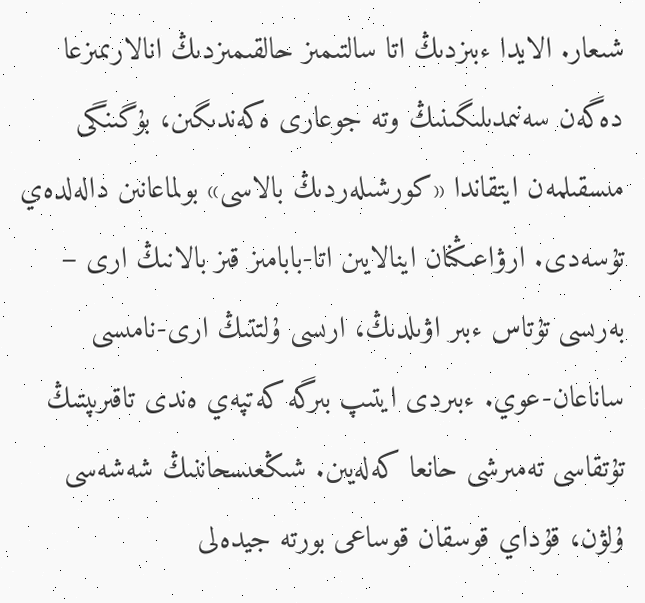شىعار. الايدا ءبىزدىڭ اتا سالتىمىز حالقىمىزدىڭ انالارىمىزعا دەگەن سەنىمدىلىگىنىڭ وتە جوعارى ەكەندىگىن، بۇگىنگى مىسقىلمەن ايتقاندا «كورشىلەردىڭ بالاسى» بولماعانىن دالەلدەي تۇسەدى. ارۋاعىڭنان اينالايىن اتا-بابامىز قىز بالانىڭ ارى – بەرىسى تۇتاس ءبىر اۋىلدىڭ، ارىسى ۇلتتىڭ ارى-نامىسى ساناعان-عوي. ءبىردى ايتىپ بىرگە كەتپەي ەندى تاقىرىپتىڭ تۇتقاسى تەمىرشى حانعا كەلەيىن. شىڭعىسحاننىڭ شەشەسى ۇلۋن، قۇداي قوسقان قوساعى بورتە جيدەلى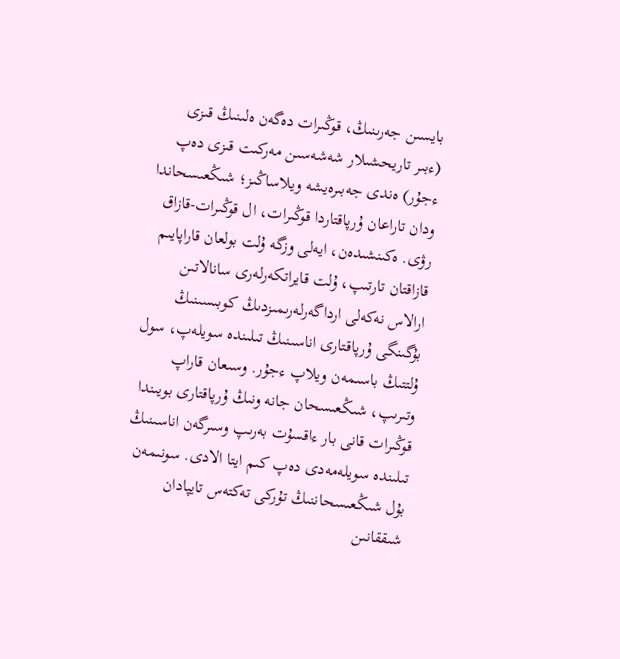بايسىن جەرىنىڭ، قوڭىرات دەگەن ەلىنىڭ قىزى (ءبىر تاريحشىلار شەشەسىن مەركىت قىزى دەپ ءجۇر) ەندى جەبىرەيشە ويلاساڭىز؛ شىڭعىسحاندا ودان تاراعان ۇرپاقتاردا قوڭىرات، ال قوڭىرات-قازاق رۋى. ەكىنشىدەن، ايەلى وزگە ۇلت بولعان قاراپايىم قازاقتان تارتىپ، ۇلت قايراتكەرلەرى سانالاتىن ارالاس نەكەلى ارداگەرلەرىمىزدىڭ كوبىسىنىڭ بۇگىنگى ۇرپاقتارى اناسىنىڭ تىلىندە سويلەپ، سول ۇلتتىڭ باسىمەن ويلاپ ءجۇر. وسىعان قاراپ وتىرىپ، شىڭعىسحان جانە ونىڭ ۇرپاقتارى بويىندا قوڭىرات قانى بار ءاقسۇت بەرىپ وسىرگەن اناسىنىڭ تىلىندە سويلەمەدى دەپ كىم ايتا الادى. سونىمەن بۇل شىڭعىسحاننىڭ تۇركى تەكتەس تايپادان شىققانىن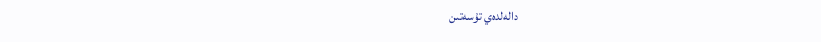دالەلدەي تۇسەتىن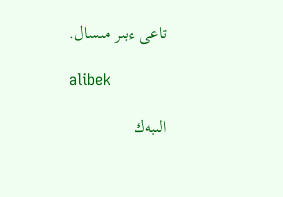تاعى ءبىر مىسال.

alibek

الىبەك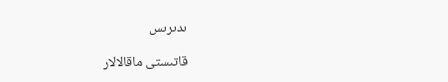ىدىرىس

قاتىستى ماقالالار